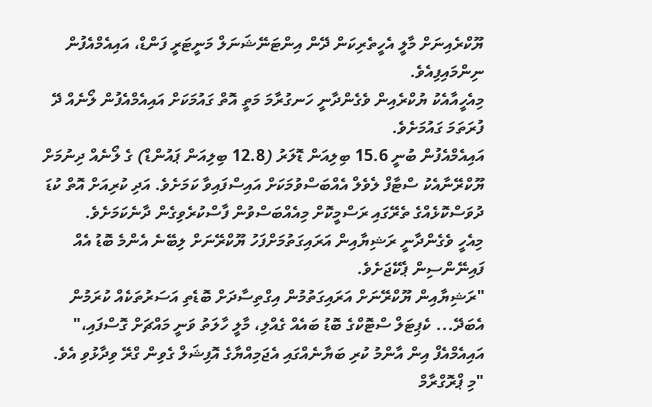ޔޫކްރެއިނަށް މާލީ އެހީތެރިކަން ދޭން އިންޓަނޭޝަނަލް މަނީޓަރީ ފަންޑް، އައިއެމްއެފުން ނިންމައިފިއެވެ.
މިއެހީއާއެކު ޔުކްރެއިން ވެގެންދާނީ ހަނގުރާމަ މަތީ އޮތް ގައުމަކަށް އައިއެމްއެފުން ލޯނެއް ދޭ ފުރަތަމަ ގައުމަށެވެ.
އައިއެމްއެފުން ބުނީ 15.6 ބިލިއަން ޑޮލަރު (12.8 ބިލިއަން ޕައުންޑް) ގެ ލޯނެއް ދިނުމަށް ޔޫކްރޭނާއެކު ސްޓާފް ލެވެލް އެއްބަސްވުމަކަށް އައިސްފައިވާ ކަމަށެވެ. އަދި ކުރިއަށް އޮތް ކުޑަ ދުވަސްކޮޅެއްގެ ތެރޭގައި ރަސްމީކޮށް މިއެއްބަސްވުން ފާސްކުރެވިގެން ދާނެކަމަށެވެ.
މިއެހީ ވެގެންދާނީ ރަޝިޔާއިން އަރައިގަތުމަށްފަހު ޔޫކްރޭނަށް ލިބޭނެ އެންމެ ބޮޑު އެއް ފައިނޭންސިން ޕެކޭޖަށެވެ.
"ރަޝިޔާއިން ޔޫކްރޭނަށް އަރައިގަތުމުން އިގްތިސާދަށް ބޮޑެތި އަސަރުތަކެއް ކުރަމުން އެބަދޭ... ކެޕިޓަލް ސްޓޮކްގެ ބޮޑު ބައެއް ގެއްލި، މާލީ ހާލަތު ވަނީ މައްޗަށް ގޮސްފައި،" އައިއެމްއެފް އިން އާންމު ކުރި ބަޔާނެއްގައި އެޖަމިއްޔާގެ އޮފިޝަލް ގެވިން ގްރޭ ވިދާޅުވި އެވެ.
"މި ޕްރޮގްރާމް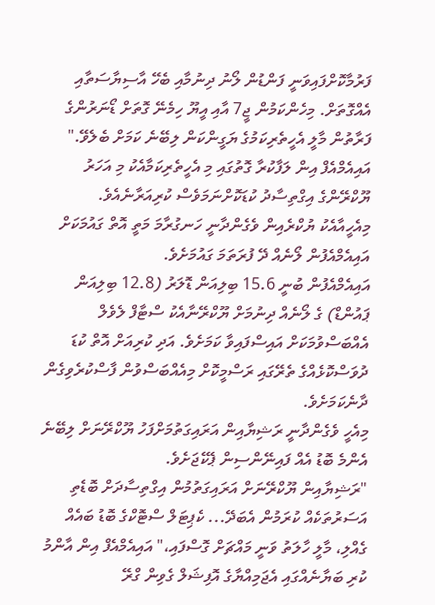ފަރުމާކޮށްފައިވަނީ ފަންޑުން ލޯނު ދިނުމާއި ބެހޭ އާސިޔާސަތާއި އެއްގޮތަށް. މިހެންކަމުން ޖީ7 އާއި އީޔޫ ހިމެނޭ ގޮތަށް ޑޯނަރުންގެ ފަރާތުން މާލީ އެހީތެރިކަމުގެ ޔަގީންކަން ލިބޭނެ ކަމަށް ބެލެވޭ."
އައިއެމްއެފް އިން ލަފާކުރާ ގޮތުގައި މި އެހީތެރިކަމާއެކު މި އަހަރު ޔޫކްރޭންގެ އިގްތިސާދު ކުޑަކޮށްނަމަވެސް ކުރިއަރާނެއެވެ.
މިއެހީއާއެކު ޔުކްރެއިން ވެގެންދާނީ ހަނގުރާމަ މަތީ އޮތް ގައުމަކަށް އައިއެމްއެފުން ލޯނެއް ދޭ ފުރަތަމަ ގައުމަށެވެ.
އައިއެމްއެފުން ބުނީ 15.6 ބިލިއަން ޑޮލަރު (12.8 ބިލިއަން ޕައުންޑް) ގެ ލޯނެއް ދިނުމަށް ޔޫކްރޭނާއެކު ސްޓާފް ލެވެލް އެއްބަސްވުމަކަށް އައިސްފައިވާ ކަމަށެވެ. އަދި ކުރިއަށް އޮތް ކުޑަ ދުވަސްކޮޅެއްގެ ތެރޭގައި ރަސްމީކޮށް މިއެއްބަސްވުން ފާސްކުރެވިގެން ދާނެކަމަށެވެ.
މިއެހީ ވެގެންދާނީ ރަޝިޔާއިން އަރައިގަތުމަށްފަހު ޔޫކްރޭނަށް ލިބޭނެ އެންމެ ބޮޑު އެއް ފައިނޭންސިން ޕެކޭޖަށެވެ.
"ރަޝިޔާއިން ޔޫކްރޭނަށް އަރައިގަތުމުން އިގްތިސާދަށް ބޮޑެތި އަސަރުތަކެއް ކުރަމުން އެބަދޭ... ކެޕިޓަލް ސްޓޮކްގެ ބޮޑު ބައެއް ގެއްލި، މާލީ ހާލަތު ވަނީ މައްޗަށް ގޮސްފައި،" އައިއެމްއެފް އިން އާންމު ކުރި ބަޔާނެއްގައި އެޖަމިއްޔާގެ އޮފިޝަލް ގެވިން ގްރޭ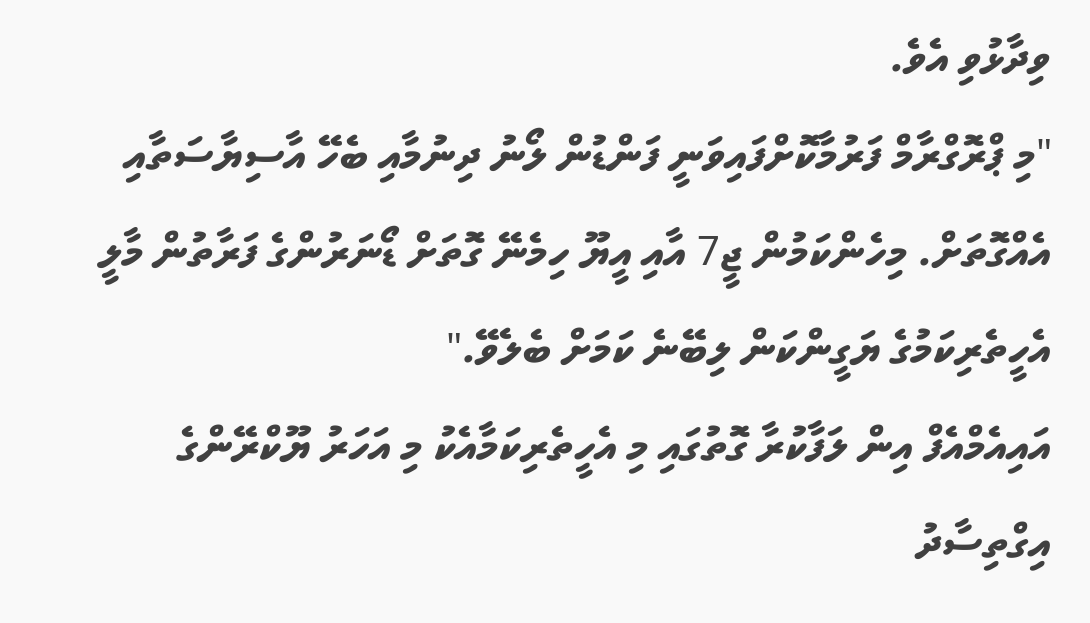ވިދާޅުވި އެވެ.
"މި ޕްރޮގްރާމް ފަރުމާކޮށްފައިވަނީ ފަންޑުން ލޯނު ދިނުމާއި ބެހޭ އާސިޔާސަތާއި އެއްގޮތަށް. މިހެންކަމުން ޖީ7 އާއި އީޔޫ ހިމެނޭ ގޮތަށް ޑޯނަރުންގެ ފަރާތުން މާލީ އެހީތެރިކަމުގެ ޔަގީންކަން ލިބޭނެ ކަމަށް ބެލެވޭ."
އައިއެމްއެފް އިން ލަފާކުރާ ގޮތުގައި މި އެހީތެރިކަމާއެކު މި އަހަރު ޔޫކްރޭންގެ އިގްތިސާދު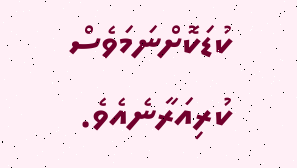ކުޑަކޮށްނަމަވެސް ކުރިއަރާނެއެވެ.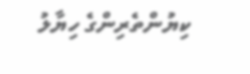ކިޔުންތެރިންގެ ހިޔާލު